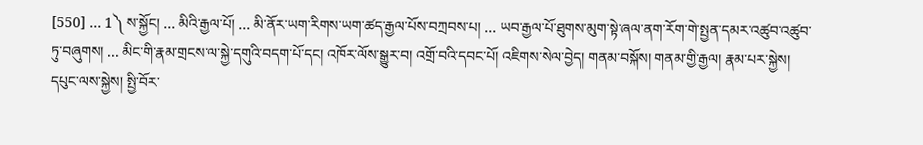[550] ... 1༽ ས་སྐྱོང། ... མིའི་རྒྱལ་པོ། ... མི་ནོར་ཡག་རིགས་ཡག་ཚད་རྒྱལ་པོས་བཀྲབས་པ། ... ཡབ་རྒྱལ་པོ་ཐུགས་མུག་སྟེ་ཞལ་ནག་རོག་གེ་སྤྱན་དམར་འཚུབ་འཚུབ་ཏུ་བཞུགས། ... མིང་གི་རྣམ་གྲངས་ལ་སྐྱེ་དགུའི་བདག་པོ་དང། འཁོར་ལོས་སྒྱུར་བ། འགྲོ་བའི་དབང་པོ། འཇིགས་སེལ་བྱེད། གནམ་བསྐོས། གནམ་གྱི་རྒྱལ། རྣམ་པར་སྐྱེས། དཔུང་ལས་སྐྱེས། སྤྱི་བོར་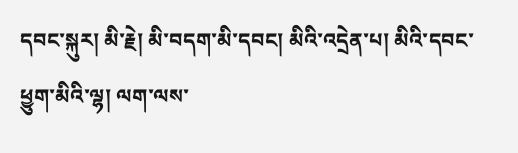དབང་སྐུར། མི་རྗེ། མི་བདག་མི་དབང། མིའི་འདྲེན་པ། མིའི་དབང་ཕྱུག་མིའི་ལྷ། ལག་ལས་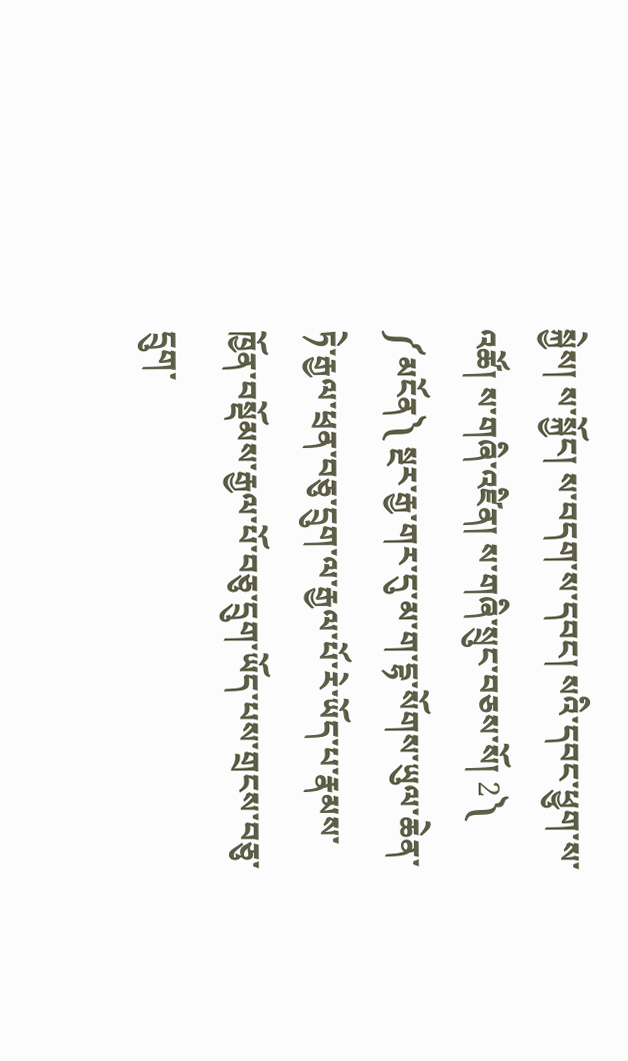སྐྱེས། ས་སྐྱོང། ས་བདག་ས་དབང། སའི་དབང་ཕྱུག་ས་འཚོ། ས་གཞི་འཛིན། ས་གཞི་སྲུང་བཅས་སོ། 2༽ ༼མངོན༽ སྔར་རྒྱ་གར་དུ་མ་ག་དྷ་སོགས་ཡུལ་ཆེན་ཏེ་རྒྱལ་ཕྲན་བཅུ་དྲུག་ལ་རྒྱལ་པོ་རེ་ཡོད་པ་རྣམས་ཁྱོན་བསྡོམས་རྒྱལ་པོ་བཅུ་དྲུག་ཡོད་པས་གྲངས་བཅུ་དྲུག་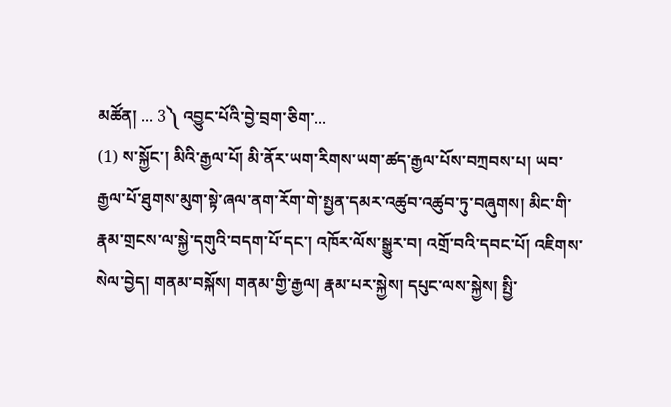མཚོན། ... 3༽ འབྱུང་པོའི་བྱེ་བྲག་ཅིག་...
(1) ས་སྐྱོང་། མིའི་རྒྱལ་པོ། མི་ནོར་ཡག་རིགས་ཡག་ཚད་རྒྱལ་པོས་བཀྲབས་པ། ཡབ་རྒྱལ་པོ་ཐུགས་མུག་སྟེ་ཞལ་ནག་རོག་གེ་སྤྱན་དམར་འཚུབ་འཚུབ་ཏུ་བཞུགས། མིང་གི་རྣམ་གྲངས་ལ་སྐྱེ་དགུའི་བདག་པོ་དང་། འཁོར་ལོས་སྒྱུར་བ། འགྲོ་བའི་དབང་པོ། འཇིགས་སེལ་བྱེད། གནམ་བསྐོས། གནམ་གྱི་རྒྱལ། རྣམ་པར་སྐྱེས། དཔུང་ལས་སྐྱེས། སྤྱི་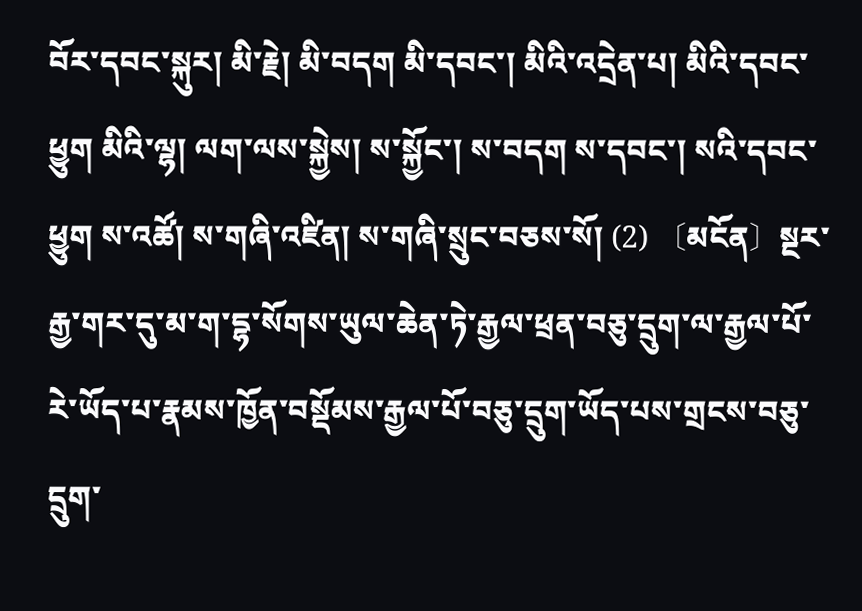བོར་དབང་སྐུར། མི་རྗེ། མི་བདག མི་དབང་། མིའི་འདྲེན་པ། མིའི་དབང་ཕྱུག མིའི་ལྷ། ལག་ལས་སྐྱེས། ས་སྐྱོང་། ས་བདག ས་དབང་། སའི་དབང་ཕྱུག ས་འཚོ། ས་གཞི་འཛིན། ས་གཞི་སྲུང་བཅས་སོ། (2) 〔མངོན〕སྔར་རྒྱ་གར་དུ་མ་ག་དྷ་སོགས་ཡུལ་ཆེན་ཏེ་རྒྱལ་ཕྲན་བཅུ་དྲུག་ལ་རྒྱལ་པོ་རེ་ཡོད་པ་རྣམས་ཁྱོན་བསྡོམས་རྒྱལ་པོ་བཅུ་དྲུག་ཡོད་པས་གྲངས་བཅུ་དྲུག་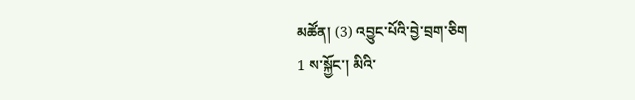མཚོན། (3) འབྱུང་པོའི་བྱེ་བྲག་ཅིག
1 ས་སྐྱོང་། མིའི་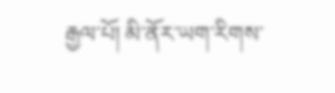རྒྱལ་པོ། མི་ནོར་ཡག་རིགས་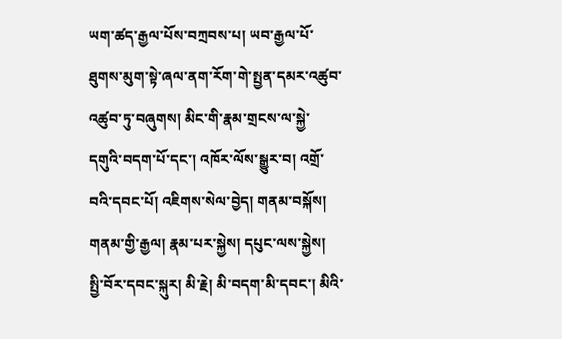ཡག་ཚད་རྒྱལ་པོས་བཀྲབས་པ། ཡབ་རྒྱལ་པོ་ཐུགས་མུག་སྟེ་ཞལ་ནག་རོག་གེ་སྤྱན་དམར་འཚུབ་འཚུབ་ཏུ་བཞུགས། མིང་གི་རྣམ་གྲངས་ལ་སྐྱེ་དགུའི་བདག་པོ་དང་། འཁོར་ལོས་སྒྱུར་བ། འགྲོ་བའི་དབང་པོ། འཇིགས་སེལ་བྱེད། གནམ་བསྐོས། གནམ་གྱི་རྒྱལ། རྣམ་པར་སྐྱེས། དཔུང་ལས་སྐྱེས། སྤྱི་བོར་དབང་སྐུར། མི་རྗེ། མི་བདག་མི་དབང་། མིའི་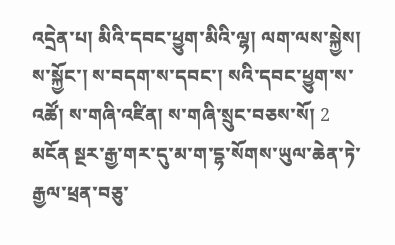འདྲེན་པ། མིའི་དབང་ཕྱུག་མིའི་ལྷ། ལག་ལས་སྐྱེས། ས་སྐྱོང་། ས་བདག་ས་དབང་། སའི་དབང་ཕྱུག་ས་འཚོ། ས་གཞི་འཛིན། ས་གཞི་སྲུང་བཅས་སོ། 2 མངོན སྔར་རྒྱ་གར་དུ་མ་ག་དྷ་སོགས་ཡུལ་ཆེན་ཏེ་རྒྱལ་ཕྲན་བཅུ་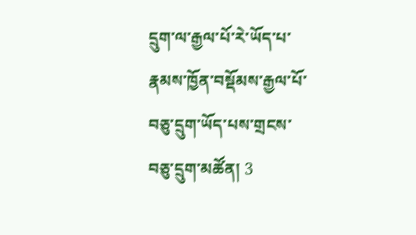དྲུག་ལ་རྒྱལ་པོ་རེ་ཡོད་པ་རྣམས་ཁྱོན་བསྡོམས་རྒྱལ་པོ་བཅུ་དྲུག་ཡོད་པས་གྲངས་བཅུ་དྲུག་མཚོན། 3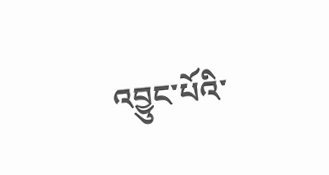འབྱུང་པོའི་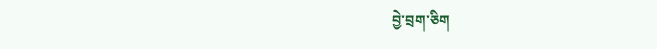བྱེ་བྲག་ཅིག